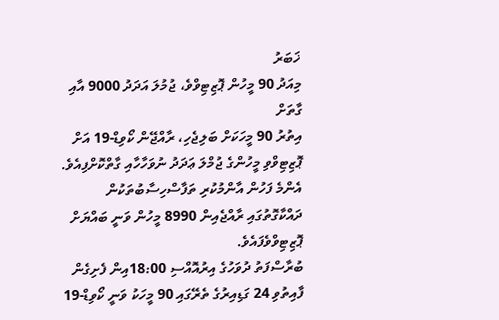ޚަބަރު
މިއަދު 90 މީހުން ޕޮޒިޓިވްވެ، ޖުމުލަ އަދަދު 9000 އާއި ގާތަށް
އިތުރު 90 މީހަކަށް ބަލިޖެހި، ރާއްޖޭން ކޯވިޑް-19 އަށް ޕޮޒިޓިވްވި މީހުންގެ ޖުމްލަ ޢަދަދު ނުވަހާހާއި ގާތްކޮށްފިއެވެ.
އެންމެ ފަހުން އާންމުކުރި ތަފާސްހިސާބުތަކުން ދައްކާގޮތުގައި ރާއްޖެއިން 8990 މީހުން ވަނީ ބައްޔަށް ޕޮޒިޓިވްވެފައެވެ.
ބުރާސްފަތު ދުވަހުގެ އިރުއޮއްސި 18:00އިން ފެށިގެން ފާއިތުވި 24 ގަޑިއިރުގެ ތެރޭގައި 90 މީހަކު ވަނީ ކޯވިޑް-19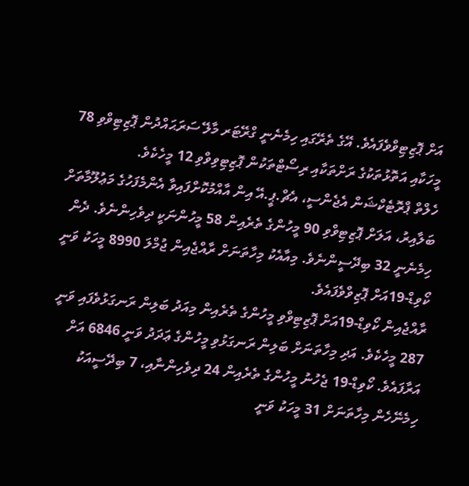އަށް ޕޮޒިޓިވްވެފައެވެ. އޭގެ ތެރޭގައި ހިމެނެނީ ގްރޭޓަރ މާލޭ ސަރަޙައްދުން ޕޮޒިޓިވްވި 78 މީހަކާއި އަތޮޅުތަކުގެ ރަށްތަކާއި ރިސޯޓްތަކުން ޕޮޒިޓިވިވްވި 12 މީހެކެވެ.
ހެލްތް ޕްރޮޓެކްޝަން އެޖެންސީ، އެޗް.ޕީ.އޭ އިން އާއްމުކޮށްފައިވާ އެންމެފަހުގެ މަޢުލޫމާތަށް ބަލާއިރު، އަލަށް ޕޮޒިޓިވްވި 90 މީހުންގެ ތެރެއިން 58 މީހުންނަކީ ދިވެހިންނެވެ. ދެން ހިމެނެނީ 32 ބިދޭސީންނެވެ. މިއާއެކު މިހާތަނަށް ރާއްޖެއިން ޖުމްލަ 8990 މީހަކު ވަނީ ކޯވިޑް-19އަށް ޕޮޒިވްވެފައެވެ.
ރާއްޖެއިން ކޯވިޑް-19އަށް ޕޮޒިޓިވްވި މީހުންގެ ތެރެއިން މިއަދު ބަލިން ރަނގަޅުވެފައި ވަނީ 287 މީހެކެވެ. އަދި މިހާތަނަށް ބަލިން ރަނގަޅުވި މީހުންގެ ޢަދަދު ވަނީ 6846 އަށް އަރާފައެވެ. ކޯވިޑް-19 ޖެހުނު މީހުންގެ ތެރެއިން 24 ދިވެހިންނާއި، 7 ބިދޭސީއަކު ހިމެނޭހެން މިހާތަނަށް 31 މީހަކު ވަނީ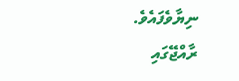ނިޔާވެފައެވެ.
ރާއްޖޭގައި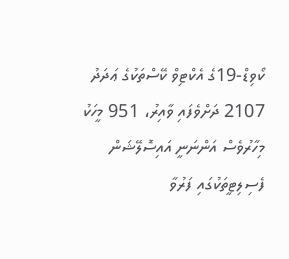ކޯވިޑް-19ގެ އެކްޓިވް ކޭސްތަކުގެ ޢަދަދު 2107 ދަށްވެފައި ވާއިރު، 951 މީހަކު މިހާރުވެސް އަންނަނީ އައިސޮލޭޝަން ފެސިލިޓީތަކުގައި ފަރުވާ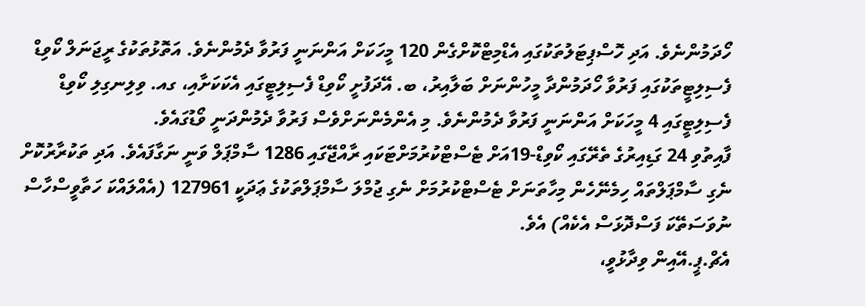ހޯދަމުންނެވެ. އަދި ހޮސްޕިޓަލުތަކުގައި އެޑްމިޓްކޮށްގެން 120 މީހަކަށް އަންނަނީ ފަރުވާ ދެމުންނެވެ. އަތޮޅުތަކުގެ ރީޖަނަލް ކޯވިޑް ފެސިލިޓީތަކުގައި ފަރުވާ ހޯދަމުންދާ މީހުންނަށް ބަލާއިރު، ބ. އޭދަފުށީ ކޯވިޑް ފެސިލިޓީގައި އެކަކަށާއި، ގއ. ވިލިނގިލި ކޯވިޑް ފެސިލިޓީގައި 4 މީހަކަށް އަންނަނީ ފަރުވާ ދެމުންނެވެ. މި އެންމެންނަށްވެސް ފަރުވާ ދެމުންދަނީ ވޯޑުގައެވެ.
ފާއިތުވި 24 ގަޑިއިރުގެ ތެރޭގައި ކޯވިޑް-19އަށް ޓެސްޓްކުރުމަށްޓަކައި ރާއްޖޭގައި 1286 ސާމްޕަލް ވަނީ ނަގާފައެވެ. އަދި ތަކުރާރުކޮށް ނެގި ސާމްޕަލްތައް ހިމެނޭހެން މިހާތަނަށް ޓެސްޓްކުރުމަށް ނެގި ޖުމްލަ ސާމްޕަލްތަކުގެ ޢަދަކީ 127961 (އެއްލައްކަ ހަތާވީސްހާސް ނުވަސަތޭކަ ފަސްދޮޅަސް އެކެއް) އެވެ.
އެޗް.ޕީ.އޭއިން ވިދާޅުވީ،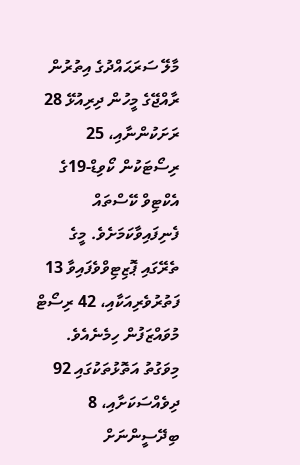މާލޭ ސަރަޙައްދުގެ އިތުރުން ރާއްޖޭގެ މީހުން ދިރިއުޅޭ 28 ރަށަކުންނާއި، 25 ރިސޯޓަކުން ކޯވިޑް-19ގެ އެކްޓިވް ކޭސްތައް ފެނިފައިވާކަމަށެވެ. މީގެ ތެރޭގައި ޕޮޒިޓިވްވެފައިވާ 13 ފަތުރުވެރިއަކާއި، 42 ރިސޯޓް މުވައްޒަފުން ހިމެނެއެވެ. މިވަގުތު އަތޮޅުތަކުގައި 92 ދިވެއްސަކަށާއި، 8 ބިދޭސީންނަށް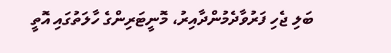ބަލި ޖެހި ފަރުވާދެމުންދާއިރު، މޮނީޓަރިންގެ ހާލަތުގައި އޮތީ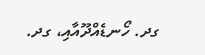ގދ. ހޯނޑެއްދޫއާއި، ގދ.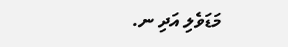މަޑަވެލި އަދި ނ.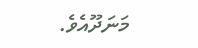މަނަދޫއެވެ.